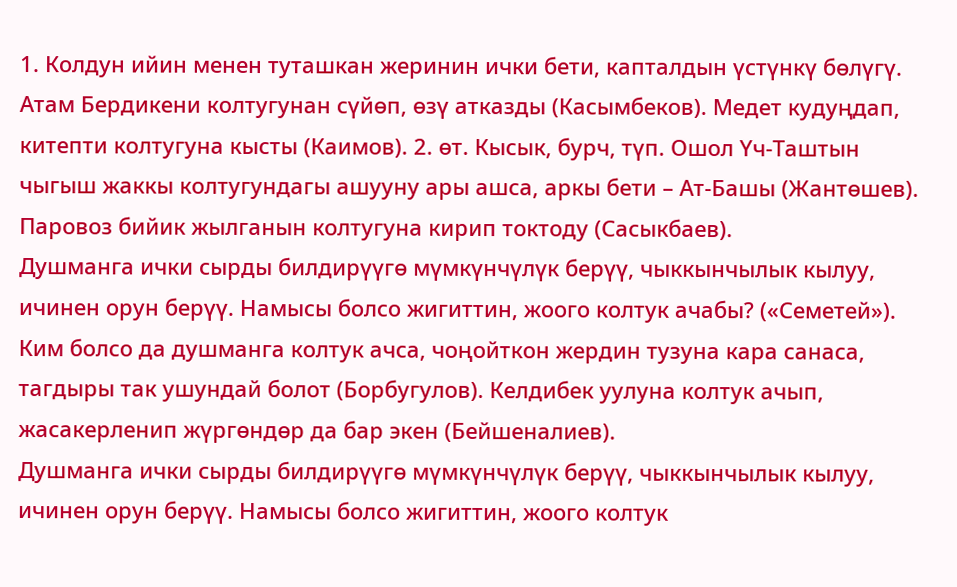1. Колдун ийин менен туташкан жеринин ички бети, капталдын үстүнкү бөлүгү. Атам Бердикени колтугунан сүйөп, өзү атказды (Касымбеков). Медет кудуңдап, китепти колтугуна кысты (Каимов). 2. өт. Кысык, бурч, түп. Ошол Үч-Таштын чыгыш жаккы колтугундагы ашууну ары ашса, аркы бети – Ат-Башы (Жантөшев). Паровоз бийик жылганын колтугуна кирип токтоду (Сасыкбаев).
Душманга ички сырды билдирүүгө мүмкүнчүлүк берүү, чыккынчылык кылуу, ичинен орун берүү. Намысы болсо жигиттин, жоого колтук ачабы? («Семетей»). Ким болсо да душманга колтук ачса, чоңойткон жердин тузуна кара санаса, тагдыры так ушундай болот (Борбугулов). Келдибек уулуна колтук ачып, жасакерленип жүргөндөр да бар экен (Бейшеналиев).
Душманга ички сырды билдирүүгө мүмкүнчүлүк берүү, чыккынчылык кылуу, ичинен орун берүү. Намысы болсо жигиттин, жоого колтук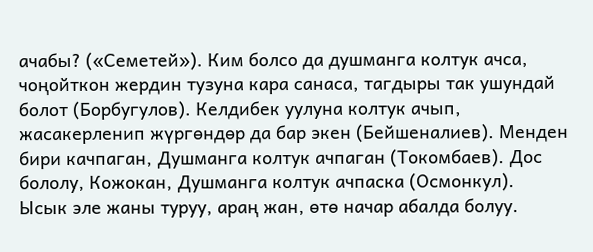ачабы? («Семетей»). Ким болсо да душманга колтук ачса, чоңойткон жердин тузуна кара санаса, тагдыры так ушундай болот (Борбугулов). Келдибек уулуна колтук ачып, жасакерленип жүргөндөр да бар экен (Бейшеналиев). Менден бири качпаган, Душманга колтук ачпаган (Токомбаев). Дос бололу, Кожокан, Душманга колтук ачпаска (Осмонкул).
Ысык эле жаны туруу, араң жан, өтө начар абалда болуу.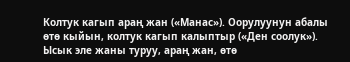Колтук кагып араң жан («Манас»). Оорулуунун абалы өтө кыйын, колтук кагып калыптыр («Ден соолук»).
Ысык эле жаны туруу, араң жан, өтө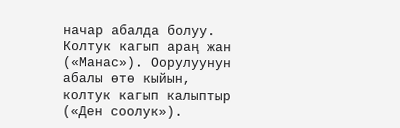начар абалда болуу. Колтук кагып араң жан («Манас»). Оорулуунун абалы өтө кыйын, колтук кагып калыптыр («Ден соолук»).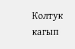Колтук кагып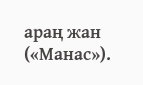араң жан («Манас»).